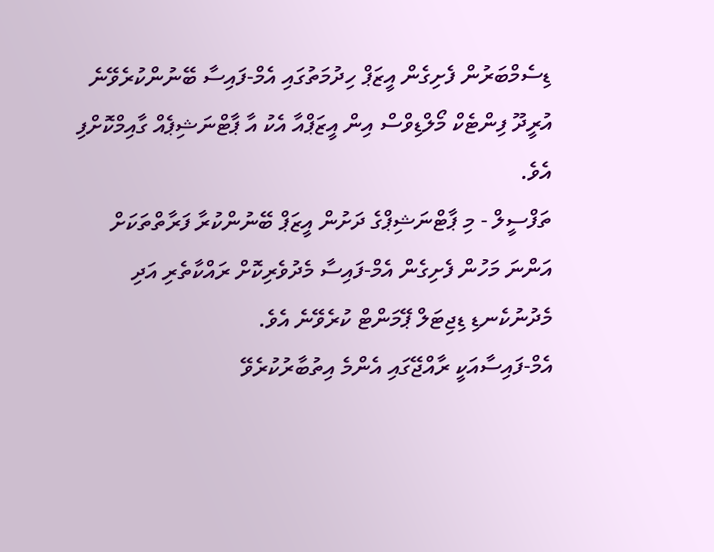ޑިސެމްބަރުން ފެށިގެން އީޒަޕް ހިދުމަތުގައި އެމް-ފައިސާ ބޭނުންކުރެވޭނެ
އުރީދޫ ފިންޓެކް މޯލްޑިވްސް އިން އީޒަޕްއާ އެކު އާ ޕާޓްނަޝިޕެއް ގާއިމްކޮށްފި އެވެ.
ތަފްސީލް - މި ޕާޓްނަޝިޕްގެ ދަށުން އީޒަޕް ބޭނުންކުރާ ފަރާތްތަކަށް އަންނަ މަހުން ފެށިގެން އެމް-ފައިސާ މެދުވެރިކޮށް ރައްކާތެރި އަދި މެދުނުކެނޑި ޑިޖިޓަލް ޕޭމަންޓް ކުރެވޭނެ އެވެ.
އެމް-ފައިސާއަކީ ރާއްޖޭގައި އެންމެ އިތުބާރުކުރެވޭ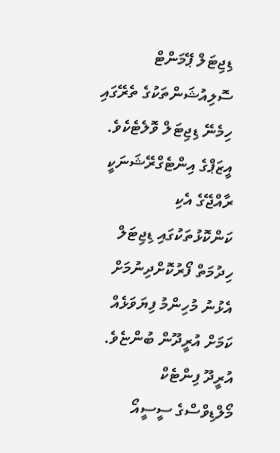ޑިޖިޓަލް ޕޭމަންޓް ސޮލިއުޝަންތަކުގެ ތެރޭގައި ހިމެނޭ ޑިޖިޓަލް ވޮލެޓެކެވެ. އީޒަޕްގެ އިންޓެގްރޭޝަނަކީ ރާއްޖޭގެ އެކި ކަންކޮޅުތަކުގައި ޑިޖިޓަލް ހިދުމަތް ފޯރުކޮށްދިނުމަށް އެޅުނު މުހިންމު ފިޔަވަޅެއް ކަމަށް އުރީދޫން ބުންޏެވެ.
އުރީދޫ ފިންޓެކް މޯލްޑިވްސްގެ ސީސީއޯ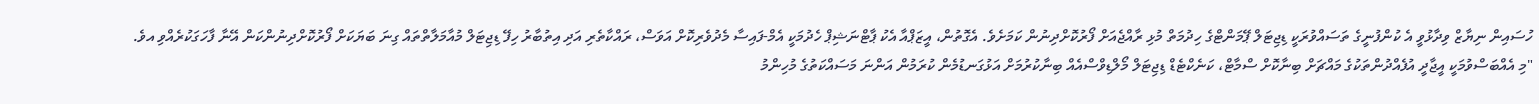ހުސައިން ނިޔާޒް ވިދާޅުވީ އެ ކުންފުނީގެ ތަސައްވުރަކީ ޑިޖިޓަލް ޕޭމަންޓްގެ ހިދުމަތް މުޅި ރާއްޖެއަށް ފޯރުކޮށްދިނުން ކަމަށެވެ. އެގޮތުން، އީޒަޕްއާ އެކު ޕާޓްނަޝިޕް ހެދުމަކީ އެމް-ފައިސާ މެދުވެރިކޮށް އަވަސް، ރައްކާތެރި އަދި އިތުބާރު ހިފޭ ޑިޖިޓަލް މުއާމަލާތްތައް ގިނަ ބަޔަކަށް ފޯރުކޮށްދިނުންކަން އޭނާ ފާހަގަކުރެއްވި އވެ.
"މި އެއްބަސްވުމަކީ އީޖާދީ އުފެއްދުންތަކުގެ މައްޗަށް ބިނާކޮށް ސްމާޓް، ކަނެކްޓެޑް ޑިޖިޓަލް މޯލްޑިވްސްއެއް ބިނާކުރުމަށް އަޅުގަނޑުމެން ކުރަމުން އަންނަ މަސައްކަތުގެ މުހިންމު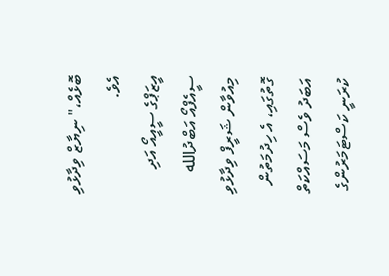ބޮޅެއް،" ނިޔާޒް ވިދާޅުވި އެވެ.
އީޒަޕްގެ ސީއީއޯ އަދި ސީއެފްއޯ އަބްދުالله މިއުވާން ޝަރީފް ވިދާޅުވި ގޮތުގައި، އެ ހިދުމަތުން އަބަދު ވެސް މަސައްކަތް ކުރަނީ ކަސްޓަމަރުންގެ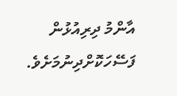އާންމު ދިރިއުޅުން ފަސޭހަކޮށްދިނުމަށެވެ.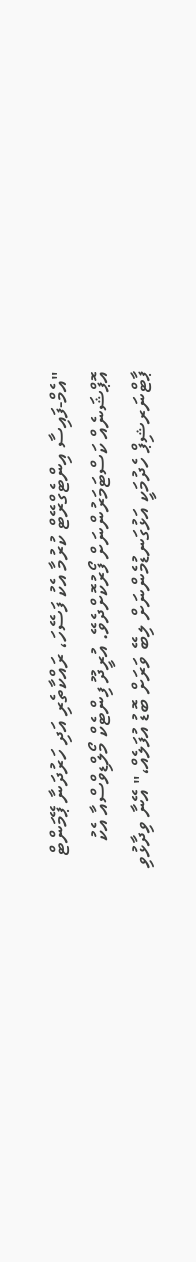"އެމް-ފައިސާ އިންޓެގްރޭޓް ކުރުމާ އެކު ފަސޭހަ، ރައްކާތެރި އަދި ހަރުދަނާ ޕޭމަންޓް އޮޕްޝަނެއް ކަސްޓަމަރުންނަށް ފޯރުކޮށްދެވޭ. އުރީދޫ ފިންޓެކް މޯލްޑިވްސްއާ އެކު ޕާޓްނަރޝިޕް ހެދުމަކީ އަޅުގަނޑުމެންނަށް ލިބޭ ވަރަށް ބޮޑު އުފަލެއް،" އޭނާ ވިދާޅުވި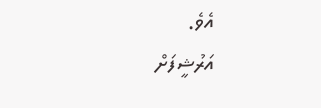އެވެ.
އަރުޝީފަށް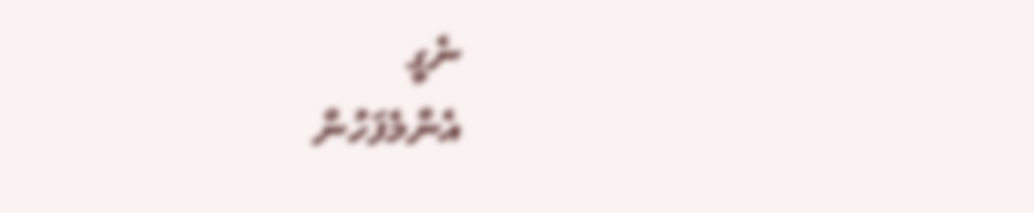ނެގީ
އެންމެފަހުން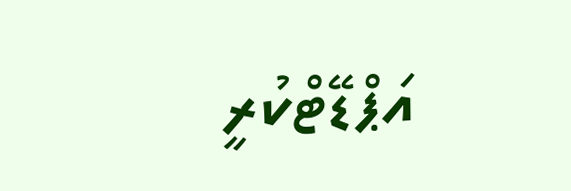އަޕްޑޭޓްކުރީ